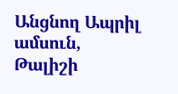Անցնող Ապրիլ ամսուն, Թալիշի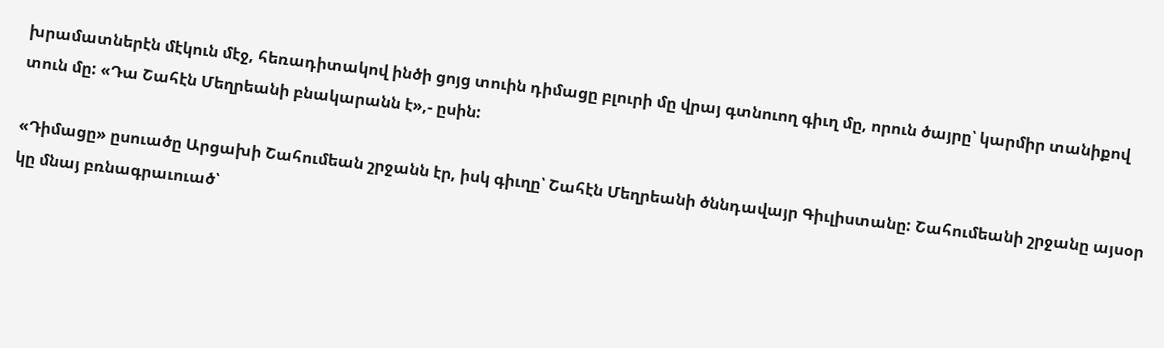խրամատներէն մէկուն մէջ, հեռադիտակով ինծի ցոյց տուին դիմացը բլուրի մը վրայ գտնուող գիւղ մը, որուն ծայրը՝ կարմիր տանիքով տուն մը: «Դա Շահէն Մեղրեանի բնակարանն է»,- ըսին:

«Դիմացը» ըսուածը Արցախի Շահումեան շրջանն էր, իսկ գիւղը՝ Շահէն Մեղրեանի ծննդավայր Գիւլիստանը: Շահումեանի շրջանը այսօր կը մնայ բռնագրաւուած՝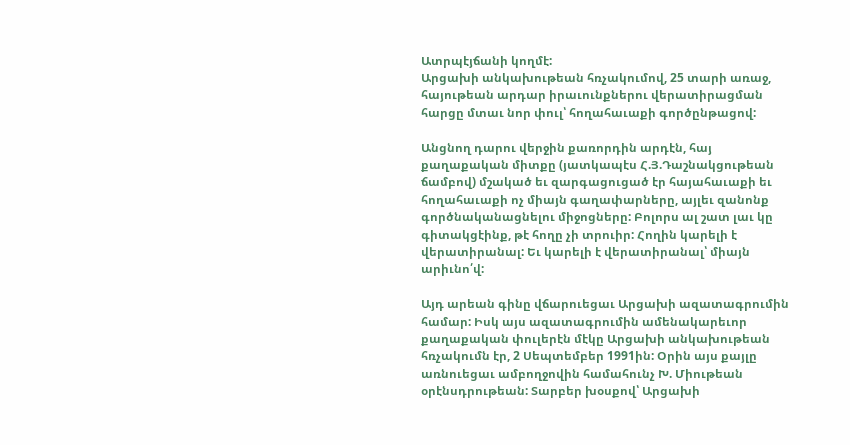Ատրպէյճանի կողմէ:
Արցախի անկախութեան հռչակումով, 25 տարի առաջ, հայութեան արդար իրաւունքներու վերատիրացման հարցը մտաւ նոր փուլ՝ հողահաւաքի գործընթացով:

Անցնող դարու վերջին քառորդին արդէն, հայ քաղաքական միտքը (յատկապէս Հ.Յ.Դաշնակցութեան ճամբով) մշակած եւ զարգացուցած էր հայահաւաքի եւ հողահաւաքի ոչ միայն գաղափարները, այլեւ զանոնք գործնականացնելու միջոցները: Բոլորս ալ շատ լաւ կը գիտակցէինք, թէ հողը չի տրուիր: Հողին կարելի է վերատիրանալ: Եւ կարելի է վերատիրանալ՝ միայն արիւնո՛վ:

Այդ արեան գինը վճարուեցաւ Արցախի ազատագրումին համար: Իսկ այս ազատագրումին ամենակարեւոր քաղաքական փուլերէն մէկը Արցախի անկախութեան հռչակումն էր, 2 Սեպտեմբեր 1991ին: Օրին այս քայլը առնուեցաւ ամբողջովին համահունչ Խ. Միութեան օրէնսդրութեան: Տարբեր խօսքով՝ Արցախի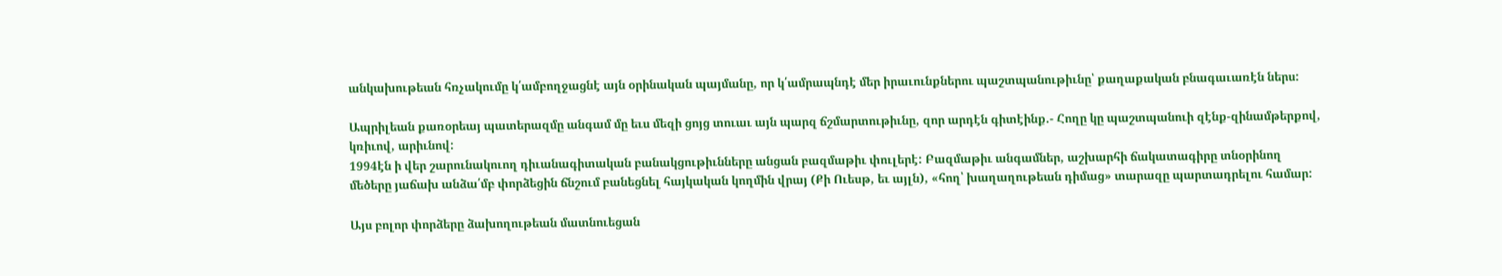անկախութեան հռչակումը կ՛ամբողջացնէ այն օրինական պայմանը, որ կ՛ամրապնդէ մեր իրաւունքներու պաշտպանութիւնը՝ քաղաքական բնագաւառէն ներս:

Ապրիլեան քառօրեայ պատերազմը անգամ մը եւս մեզի ցոյց տուաւ այն պարզ ճշմարտութիւնը, զոր արդէն գիտէինք.- Հողը կը պաշտպանուի զէնք-զինամթերքով, կռիւով, արիւնով:
1994էն ի վեր շարունակուող դիւանագիտական բանակցութիւնները անցան բազմաթիւ փուլերէ: Բազմաթիւ անգամներ, աշխարհի ճակատագիրը տնօրինող մեծերը յաճախ անձա՛մբ փորձեցին ճնշում բանեցնել հայկական կողմին վրայ (Քի Ուեսթ, եւ այլն), «հող՝ խաղաղութեան դիմաց» տարազը պարտադրելու համար:

Այս բոլոր փորձերը ձախողութեան մատնուեցան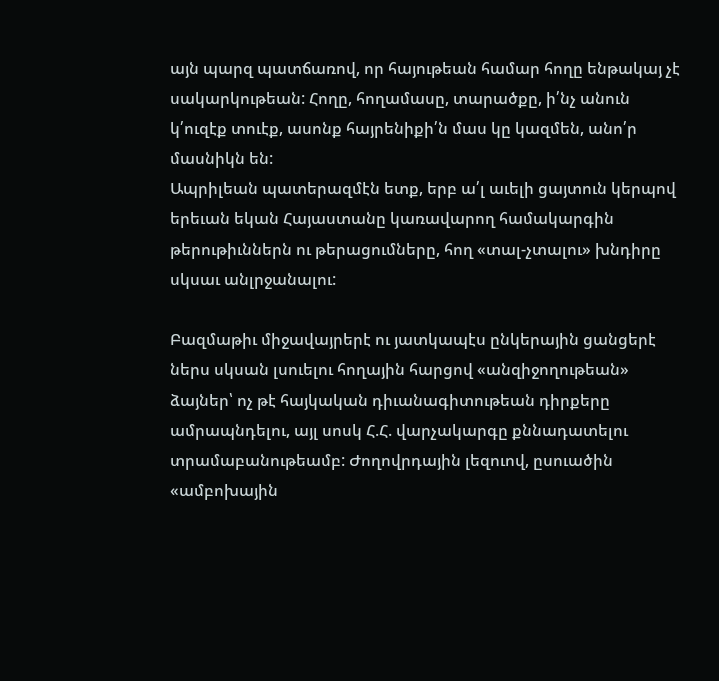այն պարզ պատճառով, որ հայութեան համար հողը ենթակայ չէ սակարկութեան: Հողը, հողամասը, տարածքը, ի՛նչ անուն կ՛ուզէք տուէք, ասոնք հայրենիքի՛ն մաս կը կազմեն, անո՛ր մասնիկն են:
Ապրիլեան պատերազմէն ետք, երբ ա՛լ աւելի ցայտուն կերպով երեւան եկան Հայաստանը կառավարող համակարգին թերութիւններն ու թերացումները, հող «տալ-չտալու» խնդիրը սկսաւ անլրջանալու:

Բազմաթիւ միջավայրերէ ու յատկապէս ընկերային ցանցերէ ներս սկսան լսուելու հողային հարցով «անզիջողութեան» ձայներ՝ ոչ թէ հայկական դիւանագիտութեան դիրքերը ամրապնդելու, այլ սոսկ Հ.Հ. վարչակարգը քննադատելու տրամաբանութեամբ: Ժողովրդային լեզուով, ըսուածին «ամբոխային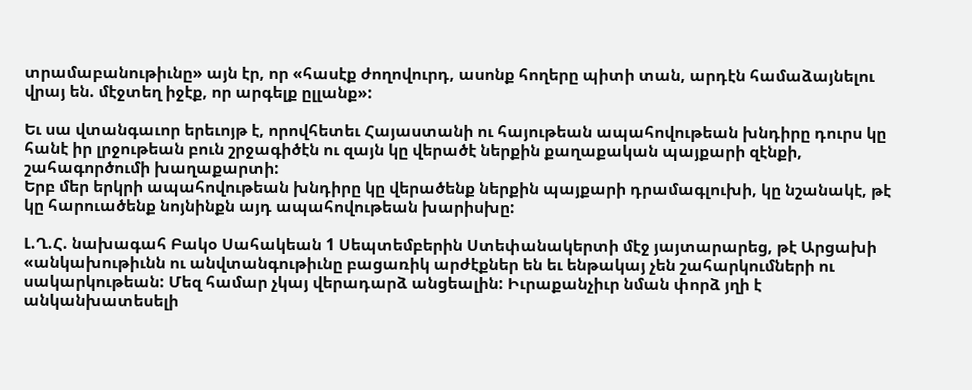տրամաբանութիւնը» այն էր, որ «հասէք ժողովուրդ, ասոնք հողերը պիտի տան, արդէն համաձայնելու վրայ են. մէջտեղ իջէք, որ արգելք ըլլանք»:

Եւ սա վտանգաւոր երեւոյթ է, որովհետեւ Հայաստանի ու հայութեան ապահովութեան խնդիրը դուրս կը հանէ իր լրջութեան բուն շրջագիծէն ու զայն կը վերածէ ներքին քաղաքական պայքարի զէնքի, շահագործումի խաղաքարտի:
Երբ մեր երկրի ապահովութեան խնդիրը կը վերածենք ներքին պայքարի դրամագլուխի, կը նշանակէ, թէ կը հարուածենք նոյնինքն այդ ապահովութեան խարիսխը:

Լ.Ղ.Հ. նախագահ Բակօ Սահակեան 1 Սեպտեմբերին Ստեփանակերտի մէջ յայտարարեց, թէ Արցախի «անկախութիւնն ու անվտանգութիւնը բացառիկ արժէքներ են եւ ենթակայ չեն շահարկումների ու սակարկութեան: Մեզ համար չկայ վերադարձ անցեալին: Իւրաքանչիւր նման փորձ յղի է անկանխատեսելի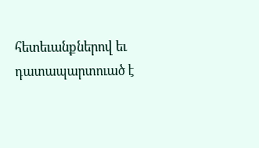հետեւանքներով եւ դատապարտուած է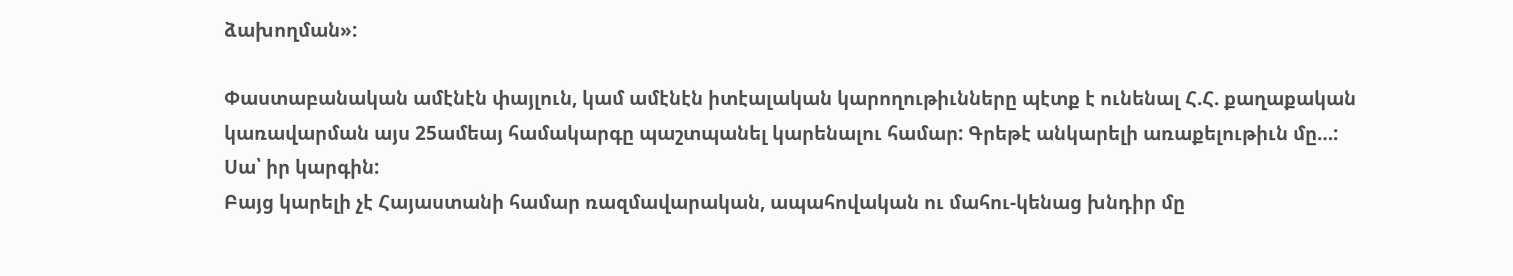ձախողման»:

Փաստաբանական ամէնէն փայլուն, կամ ամէնէն իտէալական կարողութիւնները պէտք է ունենալ Հ.Հ. քաղաքական կառավարման այս 25ամեայ համակարգը պաշտպանել կարենալու համար: Գրեթէ անկարելի առաքելութիւն մը…:
Սա՝ իր կարգին:
Բայց կարելի չէ Հայաստանի համար ռազմավարական, ապահովական ու մահու-կենաց խնդիր մը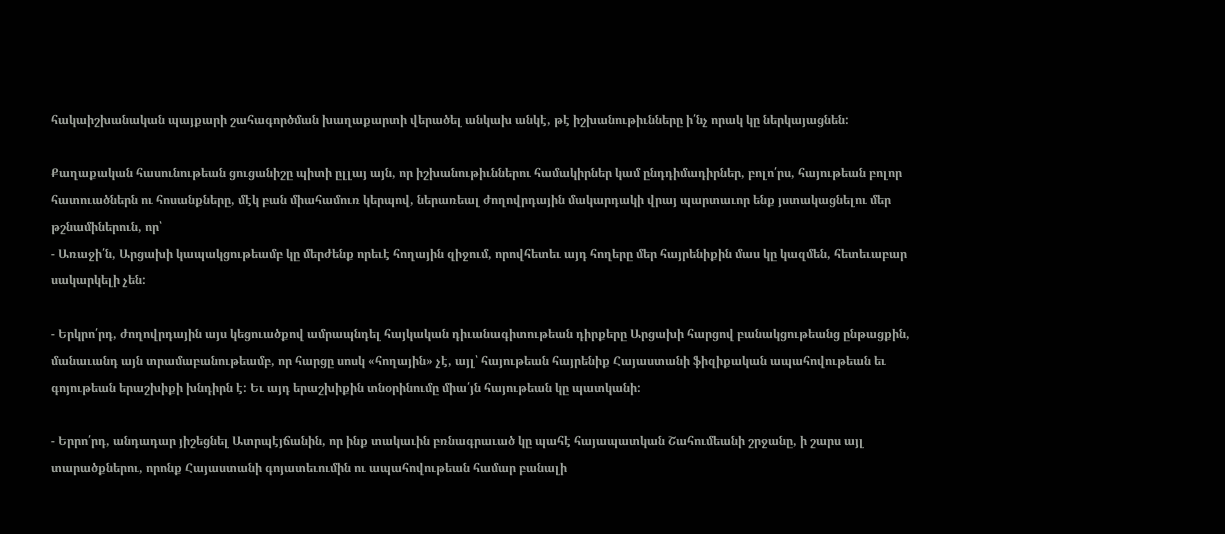հակաիշխանական պայքարի շահագործման խաղաքարտի վերածել անկախ անկէ, թէ իշխանութիւնները ի՛նչ որակ կը ներկայացնեն:

Քաղաքական հասունութեան ցուցանիշը պիտի ըլլայ այն, որ իշխանութիւններու համակիրներ կամ ընդդիմադիրներ, բոլո՛րս, հայութեան բոլոր հատուածներն ու հոսանքները, մէկ բան միահամուռ կերպով, ներառեալ ժողովրդային մակարդակի վրայ պարտաւոր ենք յստակացնելու մեր թշնամիներուն, որ՝
- Առաջի՛ն, Արցախի կապակցութեամբ կը մերժենք որեւէ հողային զիջում, որովհետեւ այդ հողերը մեր հայրենիքին մաս կը կազմեն, հետեւաբար սակարկելի չեն:

- Երկրո՛րդ, ժողովրդային այս կեցուածքով ամրապնդել հայկական դիւանագիտութեան դիրքերը Արցախի հարցով բանակցութեանց ընթացքին, մանաւանդ այն տրամաբանութեամբ, որ հարցը սոսկ «հողային» չէ, այլ՝ հայութեան հայրենիք Հայաստանի ֆիզիքական ապահովութեան եւ գոյութեան երաշխիքի խնդիրն է: Եւ այդ երաշխիքին տնօրինումը միա՛յն հայութեան կը պատկանի:

- Երրո՛րդ, անդադար յիշեցնել Ատրպէյճանին, որ ինք տակաւին բռնագրաւած կը պահէ հայապատկան Շահումեանի շրջանը, ի շարս այլ տարածքներու, որոնք Հայաստանի գոյատեւումին ու ապահովութեան համար բանալի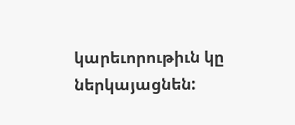կարեւորութիւն կը ներկայացնեն: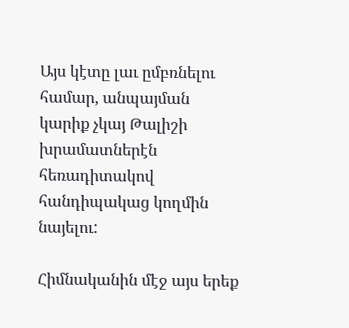Այս կէտը լաւ ըմբռնելու համար, անպայման կարիք չկայ Թալիշի խրամատներէն հեռադիտակով հանդիպակաց կողմին նայելու:

Հիմնականին մէջ այս երեք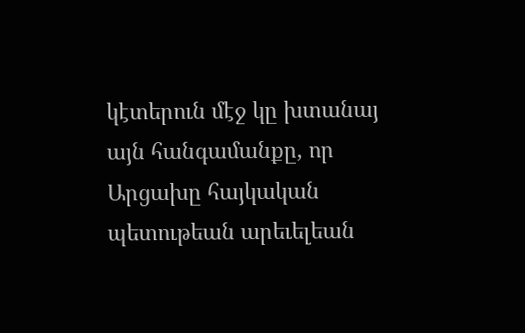կէտերուն մէջ կը խտանայ այն հանգամանքը, որ Արցախը հայկական պետութեան արեւելեան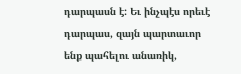դարպասն է: Եւ ինչպէս որեւէ դարպաս, զայն պարտաւոր ենք պահելու անառիկ,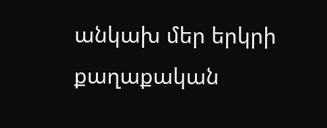անկախ մեր երկրի քաղաքական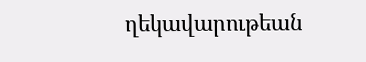ղեկավարութեան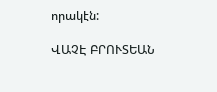որակէն:

ՎԱՉԷ ԲՐՈՒՏԵԱՆ